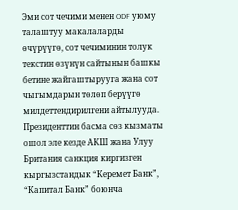Эми сот чечими менен ODF уюму талаштуу макалаларды өчүрүүгө, сот чечиминин толук текстин өзүнүн сайтынын башкы бетине жайгаштырууга жана сот чыгымдарын төлөп берүүгө милдеттендирилгени айтылууда. Президенттин басма сөз кызматы ошол эле кезде АКШ жана Улуу Британия санкция киргизген кыргызстандык “Керемет Банк”, “Капитал Банк” боюнча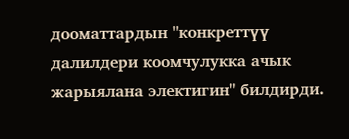дооматтардын "конкреттүү далилдери коомчулукка ачык жарыялана электигин" билдирди.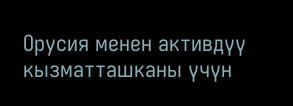Орусия менен активдүү кызматташканы үчүн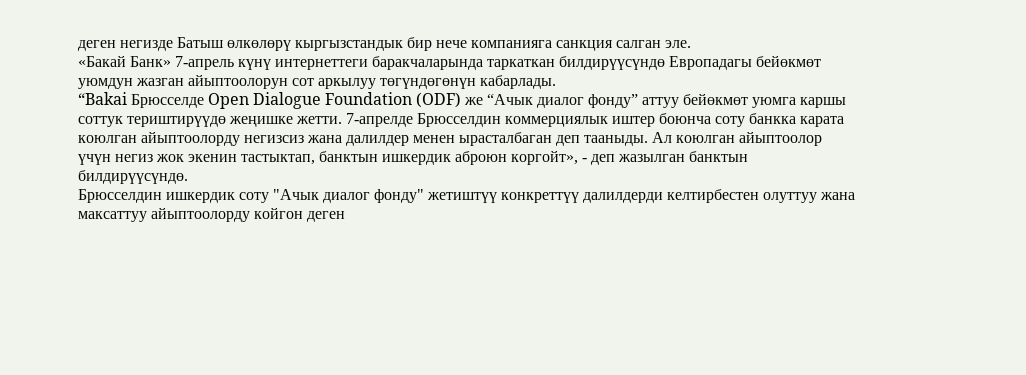деген негизде Батыш өлкөлөрү кыргызстандык бир нече компанияга санкция салган эле.
«Бакай Банк» 7-апрель күнү интернеттеги баракчаларында таркаткан билдирүүсүндө Европадагы бейөкмөт уюмдун жазган айыптоолорун сот аркылуу төгүндөгөнүн кабарлады.
“Bakai Брюсселде Open Dialogue Foundation (ODF) же “Ачык диалог фонду” аттуу бейөкмөт уюмга каршы соттук териштирүүдө жеңишке жетти. 7-апрелде Брюсселдин коммерциялык иштер боюнча соту банкка карата коюлган айыптоолорду негизсиз жана далилдер менен ырасталбаган деп тааныды. Ал коюлган айыптоолор үчүн негиз жок экенин тастыктап, банктын ишкердик аброюн коргойт», - деп жазылган банктын билдирүүсүндө.
Брюсселдин ишкердик соту "Ачык диалог фонду" жетиштүү конкреттүү далилдерди келтирбестен олуттуу жана максаттуу айыптоолорду койгон деген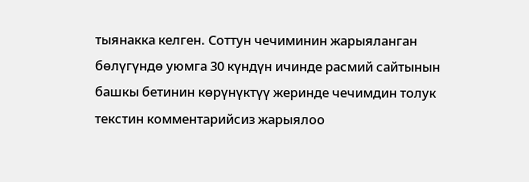тыянакка келген. Соттун чечиминин жарыяланган бөлүгүндө уюмга 30 күндүн ичинде расмий сайтынын башкы бетинин көрүнүктүү жеринде чечимдин толук текстин комментарийсиз жарыялоо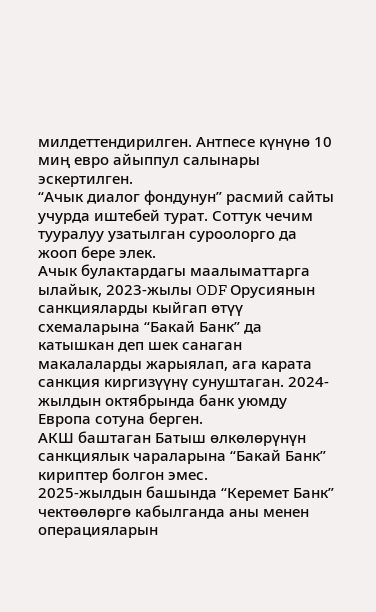милдеттендирилген. Антпесе күнүнө 10 миң евро айыппул салынары эскертилген.
“Ачык диалог фондунун” расмий сайты учурда иштебей турат. Соттук чечим тууралуу узатылган суроолорго да жооп бере элек.
Ачык булактардагы маалыматтарга ылайык, 2023-жылы ODF Орусиянын санкцияларды кыйгап өтүү схемаларына “Бакай Банк” да катышкан деп шек санаган макалаларды жарыялап, ага карата санкция киргизүүнү сунуштаган. 2024-жылдын октябрында банк уюмду Европа сотуна берген.
АКШ баштаган Батыш өлкөлөрүнүн санкциялык чараларына “Бакай Банк” кириптер болгон эмес.
2025-жылдын башында “Керемет Банк” чектөөлөргө кабылганда аны менен операцияларын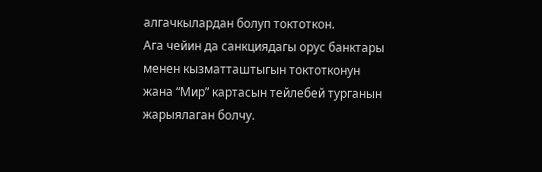алгачкылардан болуп токтоткон.
Ага чейин да санкциядагы орус банктары менен кызматташтыгын токтотконун жана “Мир” картасын тейлебей турганын жарыялаган болчу.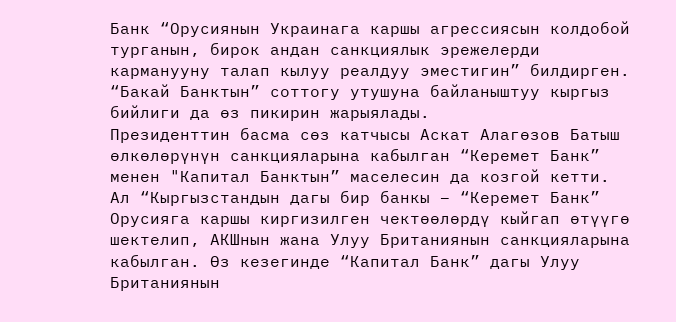Банк “Орусиянын Украинага каршы агрессиясын колдобой турганын, бирок андан санкциялык эрежелерди карманууну талап кылуу реалдуу эместигин” билдирген.
“Бакай Банктын” соттогу утушуна байланыштуу кыргыз бийлиги да өз пикирин жарыялады.
Президенттин басма сөз катчысы Аскат Алагөзов Батыш өлкөлөрүнүн санкцияларына кабылган “Керемет Банк” менен "Капитал Банктын” маселесин да козгой кетти.
Ал “Кыргызстандын дагы бир банкы – “Керемет Банк” Орусияга каршы киргизилген чектөөлөрдү кыйгап өтүүгө шектелип, АКШнын жана Улуу Британиянын санкцияларына кабылган. Өз кезегинде “Капитал Банк” дагы Улуу Британиянын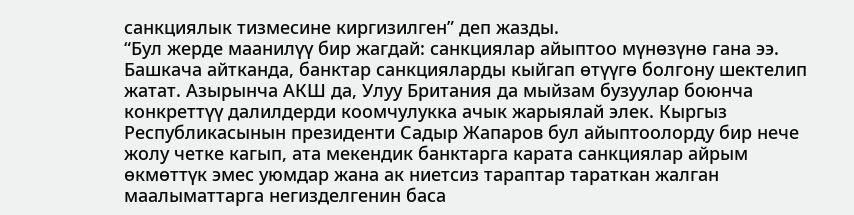санкциялык тизмесине киргизилген” деп жазды.
“Бул жерде маанилүү бир жагдай: санкциялар айыптоо мүнөзүнө гана ээ. Башкача айтканда, банктар санкцияларды кыйгап өтүүгө болгону шектелип жатат. Азырынча АКШ да, Улуу Британия да мыйзам бузуулар боюнча конкреттүү далилдерди коомчулукка ачык жарыялай элек. Кыргыз Республикасынын президенти Садыр Жапаров бул айыптоолорду бир нече жолу четке кагып, ата мекендик банктарга карата санкциялар айрым өкмөттүк эмес уюмдар жана ак ниетсиз тараптар тараткан жалган маалыматтарга негизделгенин баса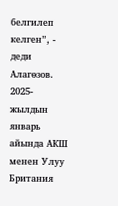белгилеп келген”, - деди Алагөзов.
2025-жылдын январь айында АКШ менен Улуу Британия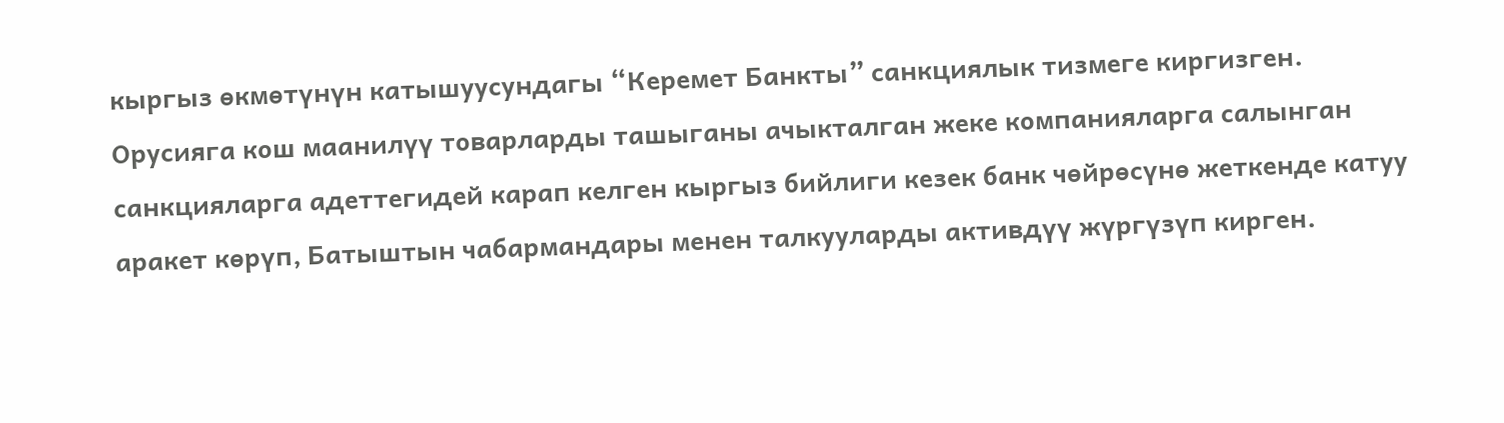кыргыз өкмөтүнүн катышуусундагы “Керемет Банкты” санкциялык тизмеге киргизген.
Орусияга кош маанилүү товарларды ташыганы ачыкталган жеке компанияларга салынган санкцияларга адеттегидей карап келген кыргыз бийлиги кезек банк чөйрөсүнө жеткенде катуу аракет көрүп, Батыштын чабармандары менен талкууларды активдүү жүргүзүп кирген.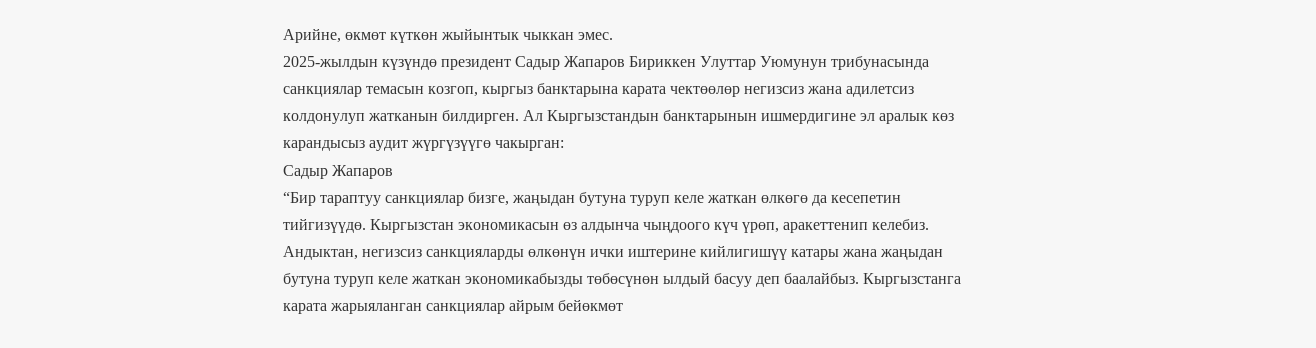Арийне, өкмөт күткөн жыйынтык чыккан эмес.
2025-жылдын күзүндө президент Садыр Жапаров Бириккен Улуттар Уюмунун трибунасында санкциялар темасын козгоп, кыргыз банктарына карата чектөөлөр негизсиз жана адилетсиз колдонулуп жатканын билдирген. Ал Кыргызстандын банктарынын ишмердигине эл аралык көз карандысыз аудит жүргүзүүгө чакырган:
Садыр Жапаров
“Бир тараптуу санкциялар бизге, жаңыдан бутуна туруп келе жаткан өлкөгө да кесепетин тийгизүүдө. Кыргызстан экономикасын өз алдынча чыңдоого күч үрөп, аракеттенип келебиз. Андыктан, негизсиз санкцияларды өлкөнүн ички иштерине кийлигишүү катары жана жаңыдан бутуна туруп келе жаткан экономикабызды төбөсүнөн ылдый басуу деп баалайбыз. Кыргызстанга карата жарыяланган санкциялар айрым бейөкмөт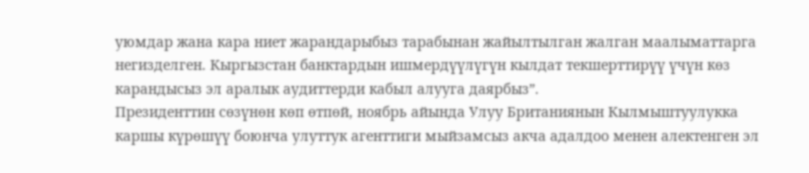уюмдар жана кара ниет жарандарыбыз тарабынан жайылтылган жалган маалыматтарга негизделген. Кыргызстан банктардын ишмердүүлүгүн кылдат текшерттирүү үчүн көз карандысыз эл аралык аудиттерди кабыл алууга даярбыз”.
Президенттин сөзүнөн көп өтпөй, ноябрь айында Улуу Британиянын Кылмыштуулукка каршы күрөшүү боюнча улуттук агенттиги мыйзамсыз акча адалдоо менен алектенген эл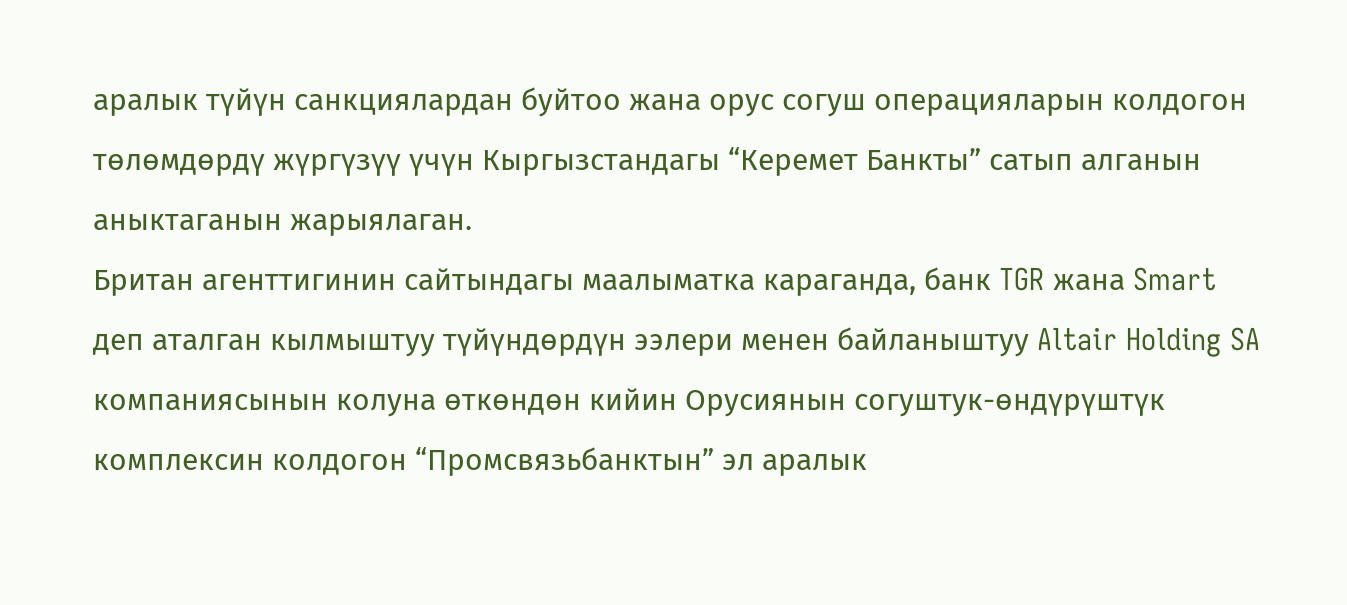аралык түйүн санкциялардан буйтоо жана орус согуш операцияларын колдогон төлөмдөрдү жүргүзүү үчүн Кыргызстандагы “Керемет Банкты” сатып алганын аныктаганын жарыялаган.
Британ агенттигинин сайтындагы маалыматка караганда, банк TGR жана Smart деп аталган кылмыштуу түйүндөрдүн ээлери менен байланыштуу Altair Holding SA компаниясынын колуна өткөндөн кийин Орусиянын согуштук-өндүрүштүк комплексин колдогон “Промсвязьбанктын” эл аралык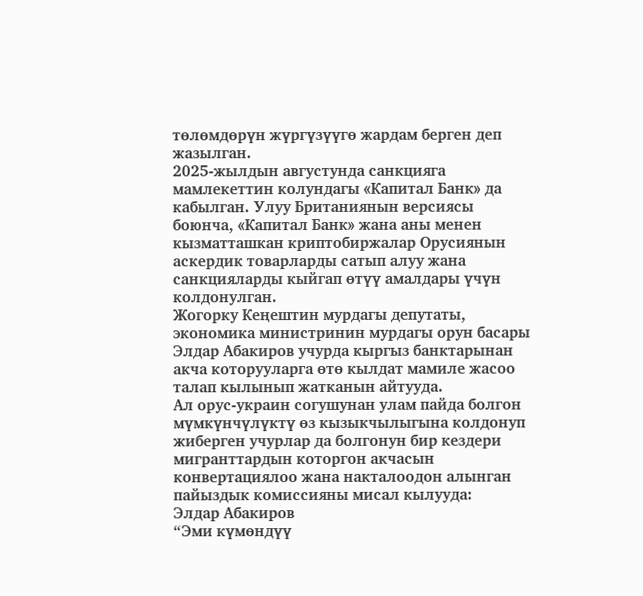төлөмдөрүн жүргүзүүгө жардам берген деп жазылган.
2025-жылдын августунда санкцияга мамлекеттин колундагы «Капитал Банк» да кабылган. Улуу Британиянын версиясы боюнча, «Капитал Банк» жана аны менен кызматташкан криптобиржалар Орусиянын аскердик товарларды сатып алуу жана санкцияларды кыйгап өтүү амалдары үчүн колдонулган.
Жогорку Кеңештин мурдагы депутаты, экономика министринин мурдагы орун басары Элдар Абакиров учурда кыргыз банктарынан акча которууларга өтө кылдат мамиле жасоо талап кылынып жатканын айтууда.
Ал орус-украин согушунан улам пайда болгон мүмкүнчүлүктү өз кызыкчылыгына колдонуп жиберген учурлар да болгонун бир кездери мигранттардын которгон акчасын конвертациялоо жана накталоодон алынган пайыздык комиссияны мисал кылууда:
Элдар Абакиров
“Эми күмөндүү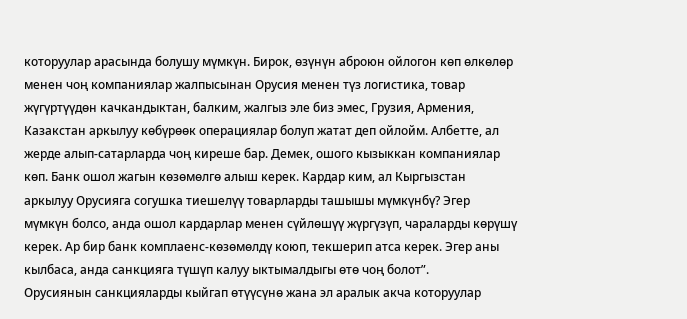которуулар арасында болушу мүмкүн. Бирок, өзүнүн аброюн ойлогон көп өлкөлөр менен чоң компаниялар жалпысынан Орусия менен түз логистика, товар жүгүртүүдөн качкандыктан, балким, жалгыз эле биз эмес, Грузия, Армения, Казакстан аркылуу көбүрөөк операциялар болуп жатат деп ойлойм. Албетте, ал жерде алып-сатарларда чоң киреше бар. Демек, ошого кызыккан компаниялар көп. Банк ошол жагын көзөмөлгө алыш керек. Кардар ким, ал Кыргызстан аркылуу Орусияга согушка тиешелүү товарларды ташышы мүмкүнбү? Эгер мүмкүн болсо, анда ошол кардарлар менен сүйлөшүү жүргүзүп, чараларды көрүшү керек. Ар бир банк комплаенс-көзөмөлдү коюп, текшерип атса керек. Эгер аны кылбаса, анда санкцияга түшүп калуу ыктымалдыгы өтө чоң болот”.
Орусиянын санкцияларды кыйгап өтүүсүнө жана эл аралык акча которуулар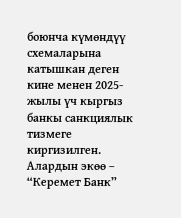боюнча күмөндүү схемаларына катышкан деген кине менен 2025-жылы үч кыргыз банкы санкциялык тизмеге киргизилген.
Алардын экөө – “Керемет Банк”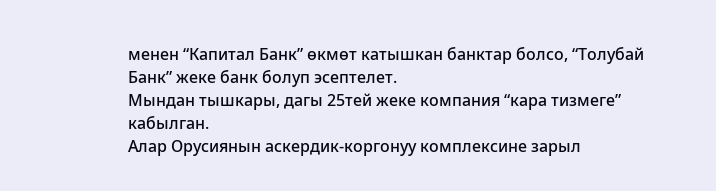менен “Капитал Банк” өкмөт катышкан банктар болсо, “Толубай Банк” жеке банк болуп эсептелет.
Мындан тышкары, дагы 25тей жеке компания “кара тизмеге” кабылган.
Алар Орусиянын аскердик-коргонуу комплексине зарыл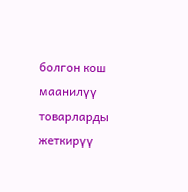болгон кош маанилүү товарларды жеткирүү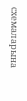схемаларына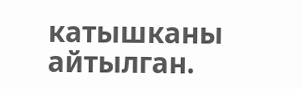катышканы айтылган.